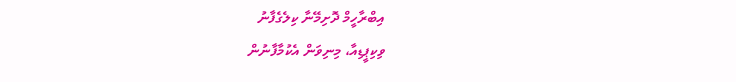އިބްރާހީމް ދޮށިމޭނާ ކިލެގެފާނު
ވިކިޕީޑިއާ، މިނިވަން އެކުމާފާނުން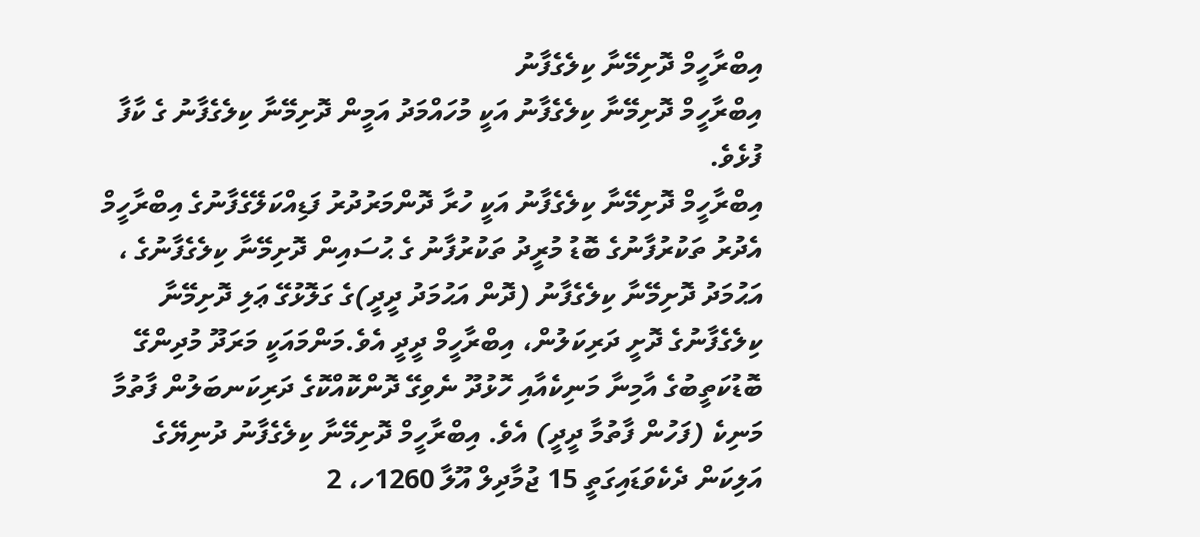އިބްރާހީމް ދޮށިމޭނާ ކިލެގެފާނު
އިބްރާހީމް ދޮށިމޭނާ ކިލެގެފާނު އަކީ މުހައްމަދު އަމީން ދޮށިމޭނާ ކިލެގެފާނު ގެ ކާފާ ފުޅެވެ.
އިބްރާހީމް ދޮށިމޭނާ ކިލެގެފާނު އަކީ ހުރާ ދޮންމަރުދުރު ފަޑިއްކަލޭގެފާނުގެ އިބްރާހީމް އެދުރު ތަކުރުފާނުގެ ބޮޑު މުރީދު ތަކުރުފާނު ގެ ޙުސައިން ދޮށިމޭނާ ކިލެގެފާނުގެ ، އަޙުމަދު ދޮށިމޭނާ ކިލެގެފާނު (ދޮން އަޙުމަދު ދީދީ)ގެ ގަލޮޅުގޭ ޢަލި ދޮށިމޭނާ ކިލެގެފާނުގެ ދޮށީ ދަރިކަލުން، އިބްރާހީމް ދީދީ އެވެ.މަންމައަކީ މަރަދޫ މުދިންގޭ ބޮޑުކަތީބުގެ އާމިނާ މަނިކެއާއި ހޮޅުދޫ ނެވިގޭ ދޮންކޮއްކޮގެ ދަރިކަނބަލުން ފާތުމާ މަނިކެ (ފަހުން ފާތުމާ ދީދީ) އެވެ. އިބްރާހީމް ދޮށިމޭނާ ކިލެގެފާނު ދުނިޔޭގެ އަލިކަން ދެކެވަޑައިގަތީ 15 ޖުމާދިލް އޫލާ 1260ހ، 2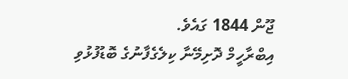ޖޫން 1844 ގައެވެ.
އިބްރާހީމް ދޮށިމޭނާ ކިލެގެފާނުގެ ބޮޑުފުޅުވި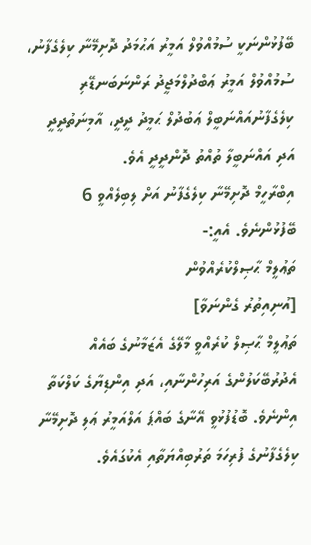ބޭފުޅުންނަކީ ސުމުއްވުލް އަމީރު އަޙުމަދު ދޮށިމޭނާ ކިލެގެފާނު، ސުމުއްވުލް އަމީރު ޢަބްދުލްމަޖީދު ރަންނަބަނޑޭރި ކިލެގެފާނުއައްނަބީލް ޢަބުދުލް ޙަމީދު ދީދީ، އާމިނަތުދީދީ އަދި އައްނަބީލާ ތުއްތު ދޮންދީދީ އެވެ.
އިބްރާހީމް ދޮށިމޭނާ ކިލެގެފާނު އަށް ލިބިލެއްވީ 6 ބޭފުޅުންނެވެ. އެއީ:-
ތަޢުލީމް ޙާޞިލްކުރެއްވުން
[އުނިއިތުރު ގެންނަވާ]
ތަޢުލީމް ޙާޞިލް ކުރެއްވީ މާލޭގެ އެޒަމާނުގެ ބައެއް އެދުރުބޭކަލުންގެ އަރިހުންނާއި، އަދި އިންޑިޔާގެ ކަލްކަތާ އިންނެވެ. ބޮޑުފުޅުވީ އޭނާގެ ބައްޕަ އަލްއަމީރު ޢަލި ދޮށިމޭނާ ކިލެގެފާނުގެ ފުރިހަމަ ތަރުބިއްޔަތާއި އެކުގައެވެ.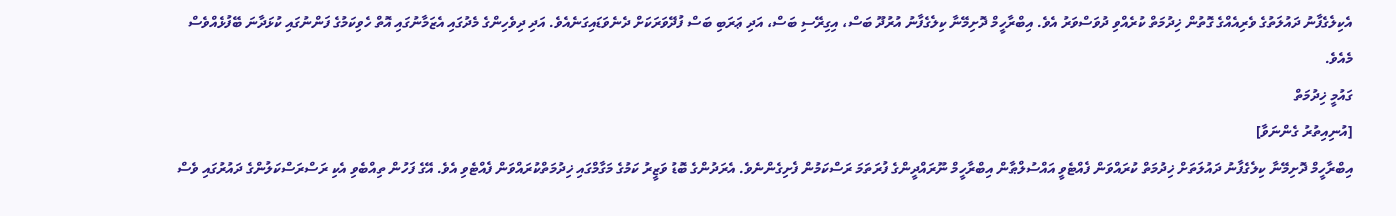އެކިލެގެފާނު ދައުލަތުގެ ވެރިއެއްގެ ގޮތުން ޚިދުމަތް ކުރެއްވި ދުވަސްވަރު އެވެ. އިބްރާހީމް ދޮށިމޭނާ ކިލެގެފާނު އުރުދޫ ބަސް، އިގިރޭސި ބަސް، އަދި ޢަރަބި ބަސް ފުދޭވަރަކަށް ދެނެވަޑައިގަނެއެވެ. އަދި ދިވެހިންގެ މެދުގައި އެޒަމާނުގައި އޮތް ހެވިކަމުގެ ފަންނުގައި ކުޅަދާނަ ބޭފުޅެއްވެސް މެއެވެ.
ގައުމީ ޚިދުމަތް
[އުނިއިތުރު ގެންނަވާ]
އިބްރާހީމް ދޮށިމޭނާ ކިލެގެފާނު ދައުލަތަށް ޚިދުމަތް ކުރައްވަން ފެއްޓެވީ އައްސުލްޠާން އިބްރާހީމް ނޫރައްދީންގެ ފުރަތަމަ ރަސްކަމުން ފެށިގެންނެވެ. އެރަދުންގެ ބޮޑު ވަޒީރު ކަމުގެ މަގާމްގައި ޚިދުމަތްކުރައްވަން ފެއްޓެވި އެވެ. އޭގެ ފަހުން ތިއްބެވި އެކި ރަސްރަސްކަލުންގެ ދައުރުގައި ވެސް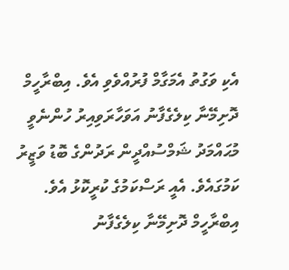އެކި ވަގުތު އެމަގާމް ފުރުއްވެވި އެވެ. އިބްރާހީމް ދޮށިމޭނާ ކިލެގެފާނު އަވަހާރަވިއިރު ހުންނެވީ މުޙައްމަދު ޝަމްސުއްދީން ރަދުންގެ ބޮޑު ވަޒީރު ކަމުގައެވެ. އެއީ ރަސްކަމުގެ ކުރީކޮޅު އެވެ.
އިބްރާހީމް ދޮށިމޭނާ ކިލެގެފާނު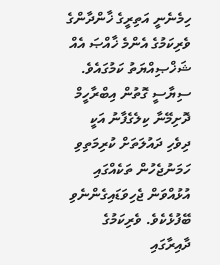ހިމެނެނީ އަތިރީގެ ޚާންދާންގެ ވެރިކަމުގެ އެންމެ ޚާއްޞަ އެއް ޝަޚްޞިއްޔަތު ކަމުގައެވެ. ސިޔާސީ ގޮތުން އިބްރާހީމް ދޮށިމޭނާ ކިލެގެފާނު އަކީ ދިވެހި ދައުލަތަށް ކުރިމަތިވި ހަމަނުޖެހުން ތަކެއްގައި އުޅުއްވަން ޖެހިވަޑައިގެންނެވި ބޭފުޅެކެވެ. ވެރިކަމުގެ ދާއިރާގައި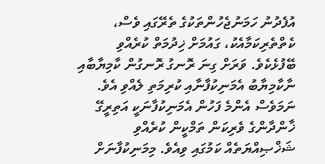އުފެދުނު ހަމަނުޖެހުންތަކުގެ ތެރޭގައި ވެސް، ކެތްތެރިކަމާއެކު، ގައުމަށް ޚިދުމަތް ކުރެއްވި ބޭފުޅެކެވެ. ވަރަށް ގިނަ ރޮނގު ރޮނގުން ކާމިޔާބާއި ނާކާމިޔާބު އެމަނިކުފާނާއި ކުރިމަތި ލެއްވި އެވެ. ނަމަވެސް އެންމެ ފަހުން އެމަނިކުފާނަކީ އަތިރީގޭ ޚާންދާންގެ ވެރިކަން ތަމްކީން ކުރެއްވި ޝަޚްޞިއްޔަތެއް ކަމުގައި ވިއެވެ. މިމަނިކުފާނަށް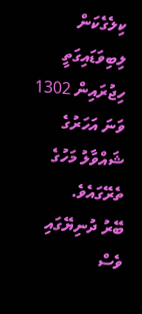ކިލެގެކަން ލިބިވަޑައިގަތީ ހިޖުރައިން 1302 ވަނަ އަހަރުގެ ޝައްވާލު މަހުގެ ތެރޭގައެވެ.
ބޭރު ދުނިޔޭގައި ވެސް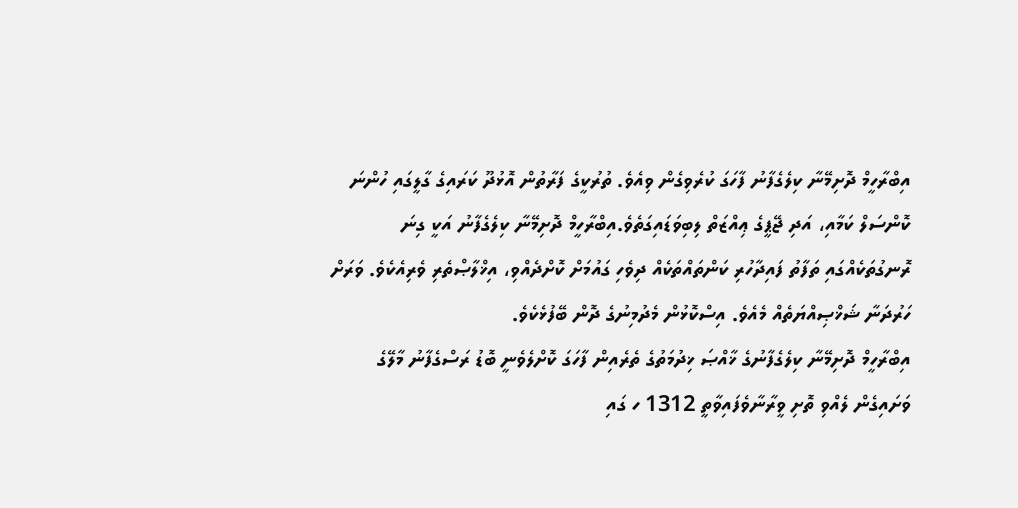އިބްރާހީމް ދޮށިމޭނާ ކިލެގެފާނު ފާހަގަ ކުރެވިގެން ވިއެވެ. ތުރުކީގެ ފަރާތުން އޮޅުދޫ ކަރައިގެ ގާލީގައި ހުންނަ ކޮންސަލް ކަމާއި، އަދި ޖޭޕީގެ ޢިއްޒަތް ލިބިވަޑައިގަތެވެ.އިބްރާހީމް ދޮށިމޭނާ ކިލެގެފާނު އަކީ ގިނަ ރޮނގުތަކެއްގައި ތަފާތު ފައިދާހުރި ކަންތައްތަކެއް ދިވެހި ގައުމަށް ކޮށްދެއްވި، އިޚްލާޞްތެރި ވެރިއެކެވެ. ވަރަށް ހަރުދަނާ ޝަޚްޞިއްޔަތެއް މެއެވެ. އިސްކޮޅުން މެދުމިނުގެ ދޮން ބޭފުޅެކެވެ.
އިބްރާހީމް ދޮށިމޭނާ ކިލެގެފާނުގެ ޚާއްޞަ ޚިދުމަތުގެ ތެރެއިން ފާހަގަ ކޮށްލެވެނީ ބޮޑު ރަސްގެފާނު މާލޭގެ ވަށައިގެން ލެއްވި ތޮށި ވީރާނާވެފައިވާތީ 1312 ހ ގައި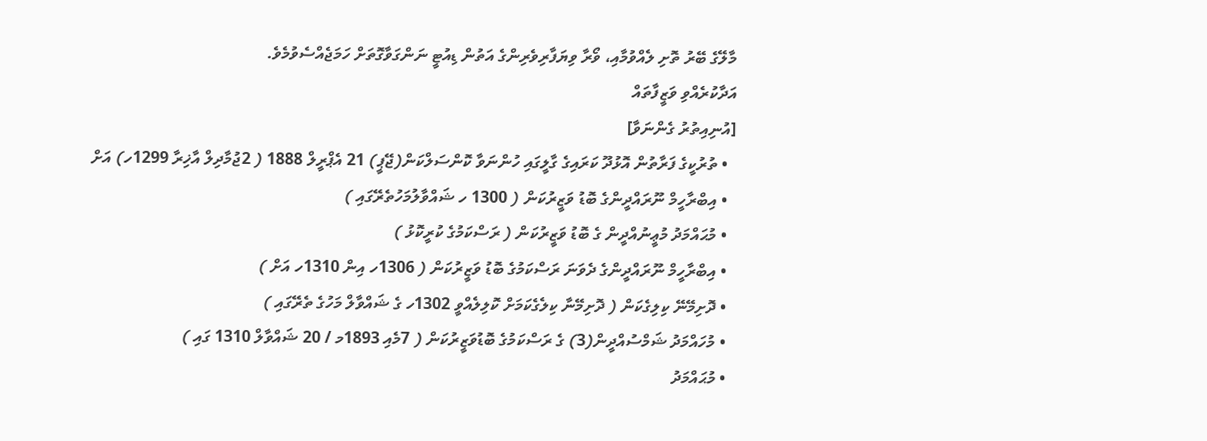މާލޭގެ ބޭރު ތޮށި ލެއްވުމާއި، ވޯރާ ވިޔަފާރިވެރިންގެ އަތުން ޑިއުޓީ ނަންގަވާގޮތަށް ހަމަޖެއްސެވުމެވެ.
އަދާކުރެއްވި ވަޒީފާތައް
[އުނިއިތުރު ގެންނަވާ]
  • ތުރުކީގެ ފަރާތުން އޮޅުދޫ ކަރައިގެ ގާލީގައި ހުންނަވާ ކޮންސަލްކަން(ޖޭޕީ) 21 އެޕްރީލް 1888 ( 2ޖުމާދިލް އާޚިރާ 1299ހ) އަށް
  • އިބްރާހީމް ނޫރައްދީންގެ ބޮޑު ވަޒީރުކަން ( 1300 ހ ޝައްވާލުމަހުތެރޭގައި )
  • މުޙައްމަދު މުޢީނުއްދީން ގެ ބޮޑު ވަޒީރުކަން ( ރަސްކަމުގެ ކުރީކޮޅު )
  • އިބްރާހީމް ނޫރައްދީންގެ ދެވަނަ ރަސްކަމުގެ ބޮޑު ވަޒީރުކަން ( 1306ހ އިން 1310ހ އަށް )
  • ދޮށިމޭނޭ ކިލިގެކަން ( ދޮށިމޭނާ ކިލެގެކަމަށް ކޮލިލެއްވީ 1302ހ ގެ ޝައްވާލް މަހުގެ ތެރޭގައި )
  • މުހައްމަދު ޝަމްސުއްދީން(3) ގެ ރަސްކަމުގެ ބޮޑުވަޒީރުކަން ( 7މެއި 1893މ / 20 ޝައްވާލް 1310 ގައި )
  • މުޙައްމަދު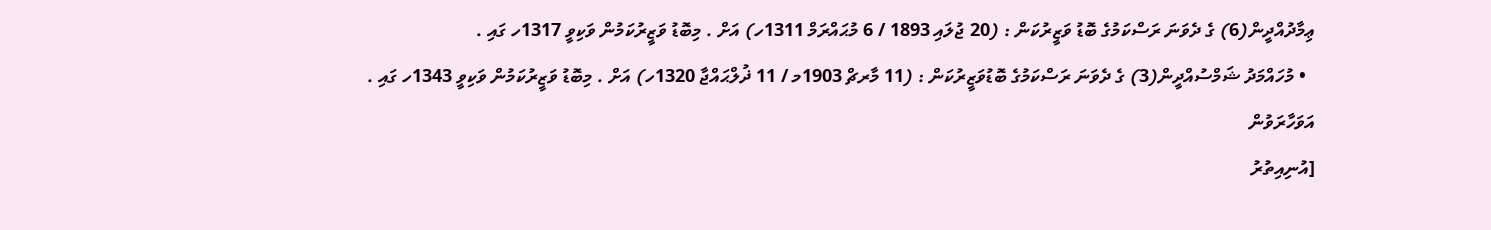ޢިމާދުއްދީން(6) ގެ ދެވަނަ ރަސްކަމުގެ ބޮޑު ވަޒީރުކަން : (20 ޖުލައި 1893 / 6 މުޙައްރަމް 1311ހ) އަށް . މިބޮޑު ވަޒީރުކަމުން ވަކިވީ 1317ހ ގައި .
  • މުހައްމަދު ޝަމްސުއްދީން(3) ގެ ދެވަނަ ރަސްކަމުގެ ބޮޑުވަޒީރުކަން : (11 މާރޗް 1903މ / 11 ޛުލްޙައްޖާ 1320ހ) އަށް . މިބޮޑު ވަޒީރުކަމުން ވަކިވީ 1343ހ ގައި .
އަވަހާރަވުން
[އުނިއިތުރު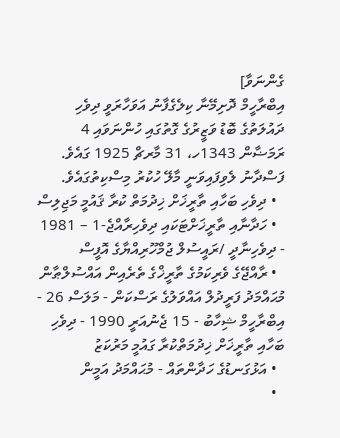ގެންނަވާ]
އިބްރާހީމް ދޮށިމޭނާ ކިލެގެފާނު އަވަހާރަވީ ދިވެހި ދައުލަތުގެ ބޮޑު ވަޒީރުގެ ގޮތުގައި ހުންނަވައި 4 ރަމަޟާން 1343ހ، 31 މާރޗް 1925 ގައެވެ. ފަސްދާނު ލެވިފައިވަނީ މާލޭ ހުކުރު މިސްކިތުގައެވެ.
  • ދިވެހި ބަހާއި ތާރީޚަށް ޚިދުމަތް ކުރާ ޤައުމީ މަޖިލިސް
  • ހަދާނާއި ތާރީޚަށްޓަކައި ދިވެހިރާއްޖެ-1 – 1981 - ދިވެހިނާދީ /ރައީސުލް ޖުމްހޫރިއްޔާގެ އޮފީސް
  • ރާއްޖޭގެ ވެރިކަމުގެ ތާރީޚްގެ ތެރެއިން އައްސުލްޠާން މުޙައްމަދު ފަރީދުލް އައްވަލުގެ ރަސްކަން - މަލަސް 26 - އިބްރާހީމް ޝިހާބު - 15 ޖެނުއަރީ 1990 - ދިވެހި ބަހާއި ތާރީޚަށް ޚިދުމަތްކުރާ ގައުމީ މަރުކަޒު
  • އަޅުގަނޑުގެ ހަދާންތައް - މުޙައްމަދު އަމީން
  •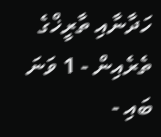ހަދާނާއި ތާރީޚްގެ ތެރެއިން - 1 ވަނަ ބައި -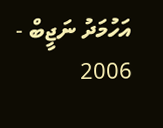އަހުމަދު ނަޖީބް - 2006